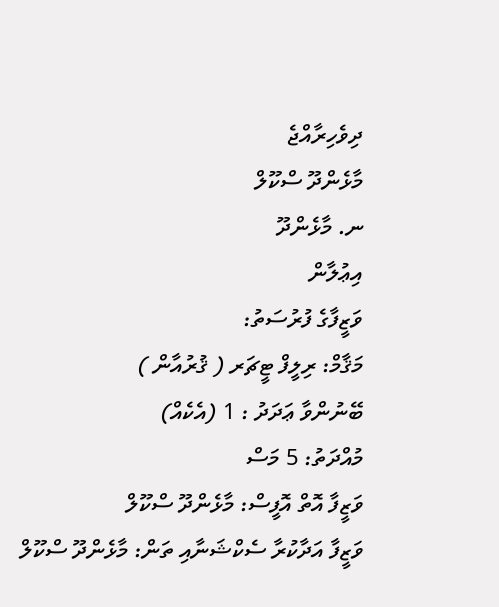ދިވެހިރާއްޖެ
މާޅެންދޫ ސްކޫލް
ނ. މާޅެންދޫ
އިޢުލާން
ވަޒީފާގެ ފުރުސަތު:
މަޤާމް: ރިލީފް ޓީޗަރ ( ޤުރުއާން )
ބޭނުންވާ ޢަދަދު : 1 (އެކެއް)
މުއްދަތު: 5 މަސް
ވަޒީފާ އޮތް އޮފީސް: މާޅެންދޫ ސްކޫލް
ވަޒީފާ އަދާކުރާ ސެކްޝަނާއި ތަން: މާޅެންދޫ ސްކޫލް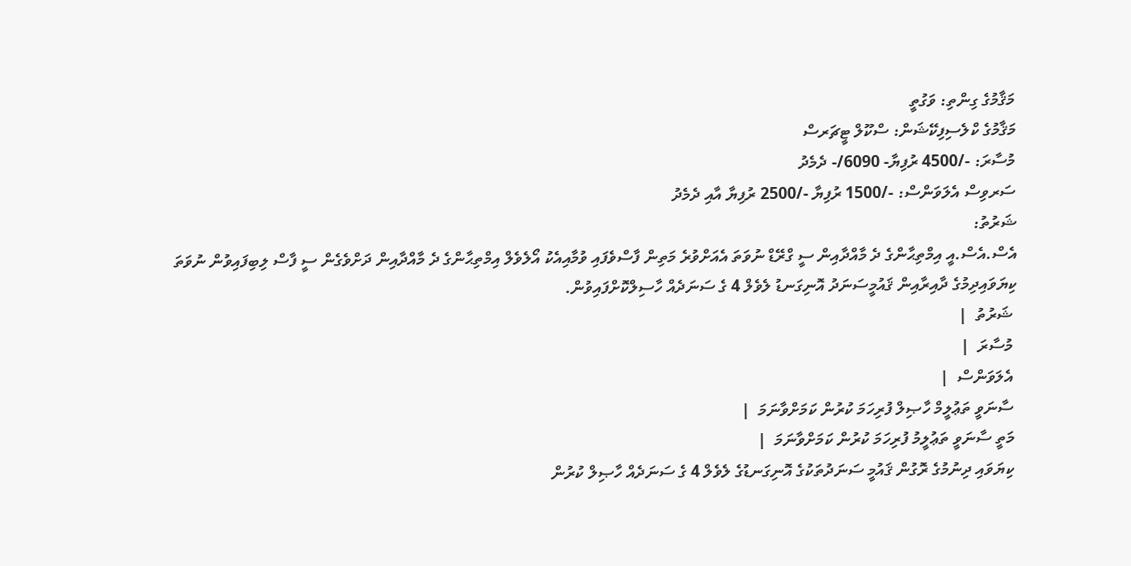މަޤާމުގެ ގިންތި: ވަގުތީ
މަޤާމުގެ ކްލެސިފިކޭޝަން: ސްކޫލް ޓީޗަރސް
މުސާރަ: -/4500 ރުފިޔާ- 6090/- ދެމެދު
ސަރވިސް އެލަވަންސް: -/1500 ރުފިޔާ -/2500 ރުފިޔާ އާއި ދެމެދު
ޝަރުތު:
އެސް.އެސް.އީ އިމްތިޙާންގެ ދެ މާއްދާއިން ސީ ގްރޭޑް ނުވަތަ އެއަށްވުރެ މަތިން ފާސްވެފައި ވުމާއިއެކު އޯލެވެލް އިމްތިޙާންގެ ދެ މާއްދާއިން ދަށްވެގެން ސީ ފާސް ލިބިފައިވުން ނުވަތަ ކިޔަވައިދިމުގެ ދާއިރާއިން ޤައުމީސަނަދު އޮނިގަނޑު ލެވެލް 4 ގެ ސަނަދެއް ހާސިލްކޮށްފައިވުން.
 ޝަރުތު  |
 މުސާރަ  |
 އެލަވަންސް  |
 ސާނަވީ ތަޢުލީމް ހާޞިލް ފުރިހަމަ ކުރުން ކަމަށްވާނަމަ  |
 މަތީ ސާނަވީ ތަޢުލީމު ފުރިހަމަ ކުރުން ކަމަށްވާނަމަ  |
 ކިޔަވައި ދިނުމުގެ ރޮގުން ޤައުމީ ސަނަދުތަކުގެ އޮނިގަނޑުގެ ލެވެލް 4 ގެ ސަނަދެއް ހާޞިލް ކުރުން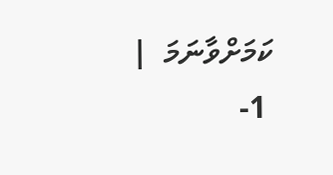ކަމަށްވާނަމަ  |
 1-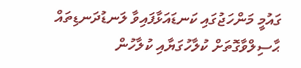ގައުމީ މަންހަޖުގައި ކަނޑައަޅާފައިވާ ލަނޑުދަނޑިތައް ޙާސިލްވާގޮތަށް ކުލާހުގަޔާއި ކުލާހުން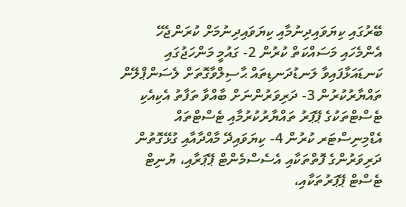ބޭރުގައި ކިޔަވައިދިނުމާއި ކިޔަވައިދިނުމަށް ކުރަންޖެހޭ އެންމެހައި މަސައްކަތް ކުރުން 2- ގައުމީ މަންހަޖުގައި ކަނޑައަޅާފައިވާ ލަނޑުދަނޑިތައް ޙާސިލްވާގޮތަށް ލެސަންޕްލޭން ތައްޔާރުކުރުން 3- ދަރިވަރުންނަށް ބާއްވާ ތަފާތު އެކިއެކި ޓެސްޓްތަކުގެ ޕޭޕަރު ތައްޔާރުކުރުމާއި ޓެސްޓްތައް އެޑްމިނިސްޓަރ ކުރުން 4- ކިޔަވައިދޭ މާއްދާއާއި ގުޅޭގޮތުން ދަރިވަރުންގެ ފޮތްތަކާއި އެސެސްމެންޓް ޕޭޕަރާއި، ޔުނިޓް ޓެސްޓް ޕޭޕަރުތަކާއި،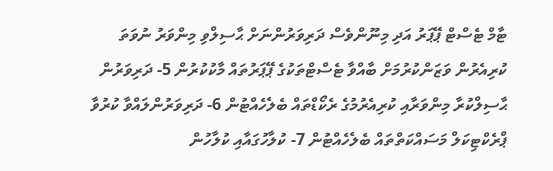ޓާމް ޓެސްޓް ޕޭޕަރު އަދި މިނޫންވެސް ދަރިވަރުންނަށް ޙާސިލްވި މިންވަރު ނުވަތަ ކުރިއެރުން ވަޒަންކުރުމަށް ބާއްވާ ޓެސްޓްތަކުގެ ޕޭޕަރުތައް މާކުކުރުން 5- ދަރިވަރުން ޙާސިލްކުރާ މިންވަރާއި ކުރިއެރުމުގެ ރެކޯޑްތައް ބެލެހެއްޓުން 6- ދަރިވަރުންލައްވާ ކުރުވާ ޕްރެކްޓިކަލް މަސައްކަތްތައް ބެލެހެއްޓުން 7- ކުލާހުގައާއި ކުލާހުން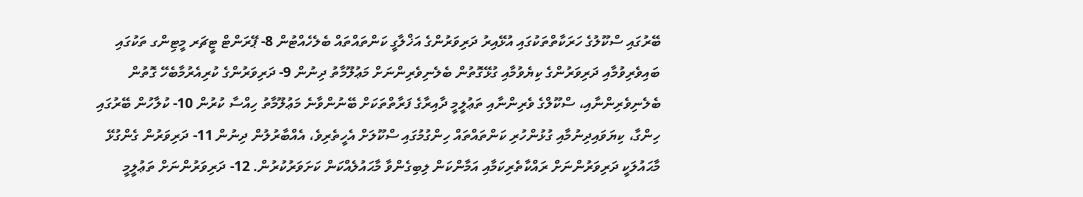ބޭރުގައި ސްކޫލުގެ ހަރަކާތްތަކުގައި އުޅޭއިރު ދަރިވަރުންގެ އަޚްލާގީ ކަންތައްތައް ބެލެހެއްޓުން 8- ޕޭރަންޓް ޓީޗަރ މީޓިންގ ތަކުގައި ބައިވެރިވުމާއި ދަރިވަރުންގެ ކިޔެވުމާއި ގުޅޭގޮތުން ބެލެނިވެރިންނަށް މަޢުލޫމާތު ދިނުން 9- ދަރިވަރުންގެ ކުރިއެރުމާބެހޭ ގޮތުން ބެލެނިވެރިންނާއި، ސްކޫލްގެ ވެރިންނާއި ތަޢުލީމީ ދާއިރާގެ ފަރާތްތަކަށް ބޭނުންވާނެ މަޢުލޫމާތު ހިއްސާ ކުރުން 10- ކުލާހުން ބޭރުގައި ހިންގާ، ކިޔަވައިދިނުމާއި ގުޅުންހުރި ކަންތައްތައް ހިންގުމުގައި ސްކޫލަށް އެހީތެރިވެ، އެއްބާރުލުން ދިނުން 11- ދަރިވަރުން ގެންގުޅޭ މާޙައުލަކީ ދަރިވަރުންނަށް ރައްކާތެރިކަމާއި އަމާންކަން ލިބިގެންވާ މާޙައުލެއްކަން ކަށަވަރުކުރުން. 12- ދަރިވަރުންނަށް ތަޢުލީމީ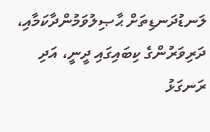ލަނޑުދަނޑިތަށް ޙާޞިލުވަމުންދާކަމާއި، ދަރިވަރުންގެ ކިބައިގައި ދީނީ، އަދި ރަނގަޅު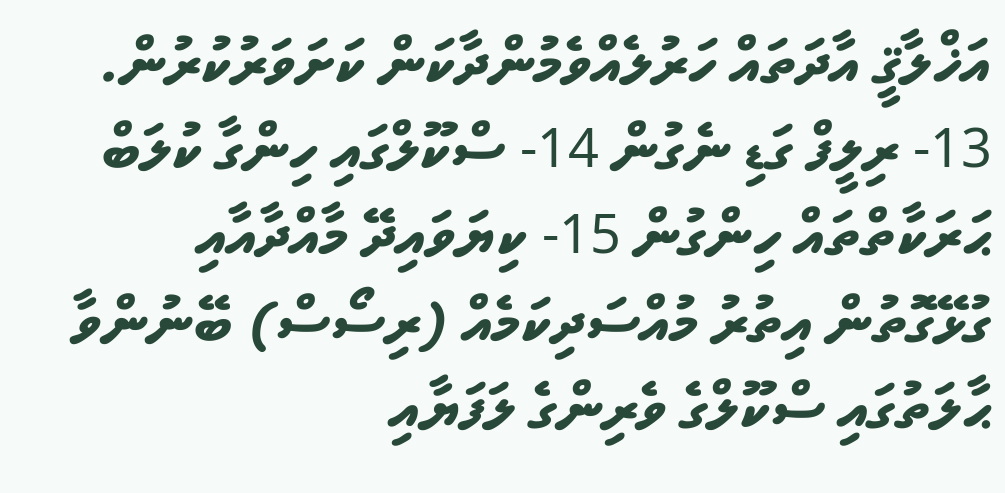އަޚްލާޤީ އާދަތައް ހަރުލެއްވެމުންދާކަން ކަށަވަރުކުރުން. 13- ރިލީފް ގަޑި ނެގުން 14- ސްކޫލްގައި ހިންގާ ކުލަބް ޙަރަކާތްތައް ހިންގުން 15- ކިޔަވައިދޭ މާއްދާއާއި ގުޅޭގޮތުން އިތުރު މުއްސަދިކަމެއް (ރިސޯސް) ބޭނުންވާ ޙާލަތުގައި ސްކޫލްގެ ވެރިންގެ ލަފަޔާއި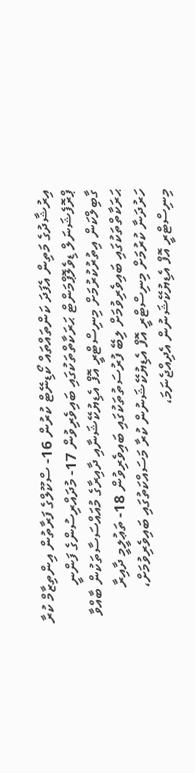އިރުޝާދުގެ މަތިން އެފަދަ ކަންތައްތައް ކޯޑިނޭޓް ކުރުން 16- ސްކޫލްގެ ފަރާތުން އިންތިޒާމް ކުރާ ޕްރޮފެޝަނަލް ޑިވެލޮޕްމަންޓް ޙަރަކާތްތަކުގައި ބައިވެރިވުން 17- މުދައްރިސުންގެ ފަންނީ ގާބިލްކަން އިތުރުކުރުމަށް މިނިސްޓްރީ އޮފް އެޑިޔުކޭޝަނާއި ދާއިރާގެ މުއައްސަސާތަކުން ބާއްވާ ޙަރަކާތްތަކުގައި ބައިވެރިވުމަށް ލިބޭ ފުރުސަތުތަކުގައި ބައިވެރިވުން 18- ތަޢުލީމީ ދާއިރާ ހަރުދަނާ ކުރުމަށް މިނިސްޓްރީ އޮފް އެޑިޔުކޭޝަނުން ކުރާ މަސައްކަތުގައި ބައިވެރިވުމަށް، މިނިސްޓްރީ އޮފް އެޑިޔުކޭޝަނުން އެދިއްޖެނަމަ،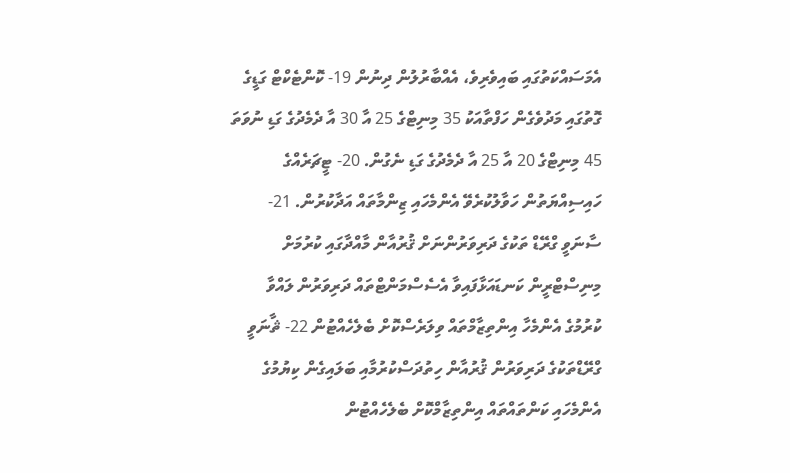އެމަސައްކަތުގައި ބައިވެރިވެ، އެއްބާރުލުން ދިނުން 19- ކޮންޓެކްޓް ގަޑީގެ ގޮތުގައި މަދުވެގެން ހަފްތާއަކު 35 މިނިޓްގެ 25 އާ 30 އާ ދެމެދުގެ ގަޑި ނުވަތަ 45 މިނިޓްގެ 20 އާ 25 އާ ދެމެދުގެ ގަޑި ނެގުން. 20- ޓީޗަރެއްގެ ހައިސިއްޔަތުން ހަވާލުކުރެވޭ އެންމެހައި ޒިންމާތައް އަދާކުރުން. 21- ސާނަވީ ގްރޭޑް ތަކުގެ ދަރިވަރުންނަށް ޤުރުއާން މާއްދާގައި ކުރުމަށް މިނިސްޓްރީން ކަނޑައަޅާފައިވާ އެސެސްމަންޓްތައް ދަރިވަރުން ލައްވާ ކުރުމުގެ އެންމެހާ އިންތިޒާމްތައް ވިލަރެސްކޮށް ބެލެހެއްޓުން 22- ޘާނަވީ ގްރޭޑްތަކުގެ ދަރިވަރުން ޤުރުއާން ހިތުދަސްކުރުމާއި ބަލައިގެން ކިޔުމުގެ އެންމެހައި ކަންތައްތައް އިންތިޒާމްކޮށް ބެލެހެއްޓުން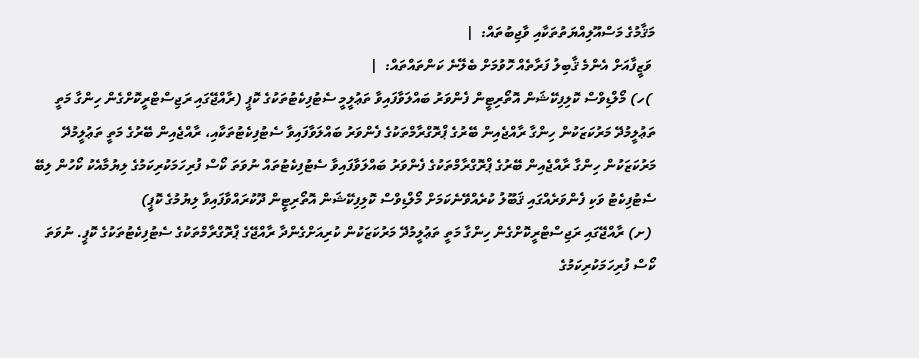މަޤާމުގެ މަސްއޫލިއްޔަތުތަކާއި ވާޖިބުތައް:  |
 ވަޒީފާއަށް އެންމެ ޤާބިލު ފަރާތެއް ހޮވުމަށް ބެލޭނެ ކަންތައްތައް:  |
 )ހ) މޯލްޑިވްސް ކޮލިފިކޭޝަން އޮތޯރިޓީން ފެންވަރު ބައްލަވާފައިވާ ތަޢުލީމީ ސެޓުފިކެޓުތަކުގެ ކޮޕީ (ރާއްޖޭގައި ރަޖިސްޓްރީކޮށްގެން ހިންގާ މަތީ ތަޢުލީމުދޭ މަރުކަޒަކުން ހިންގާ ރާއްޖެއިން ބޭރުގެ ޕްރޮގްރާމްތަކުގެ ފެންވަރު ބައްލަވާފައިވާ ސެޓުފިކެޓުތަކާއި، ރާއްޖެއިން ބޭރުގެ މަތީ ތަޢުލީމުދޭ މަރުކަޒަކުން ހިންގާ ރާއްޖެއިން ބޭރުގެ ޕްރޮގްރާމްތަކުގެ ފެންވަރު ބައްލަވާފައިވާ ސެޓުފިކެޓުތައް ނުވަތަ ކޯސް ފުރިހަމަކުރިކަމުގެ ލިޔުމާއެކު ކޯހުން ލިބޭ ސެޓުފިކެޓު ވަކި ފެންވަރެއްގައި ޤަބޫލު ކުރެއްވޭނެކަމަށް މޯލްޑިވްސް ކޮލިފިކޭޝަން އޮތޯރިޓީން ދޫކުރައްވާފައިވާ ލިޔުމުގެ ކޮޕީ)
 (ށ) ރާއްޖޭގައި ރަޖިސްޓްރީކޮށްގެން ހިންގާ މަތީ ތަޢުލީމުދޭ މަރުކަޒަކުން ކުރިއަށްގެންދާ ރާއްޖޭގެ ޕްރޮގްރާމްތަކުގެ ސެޓުފިކެޓުތަކުގެ ކޮޕީ. ނުވަތަ ކޯސް ފުރިހަމަކުރިކަމުގެ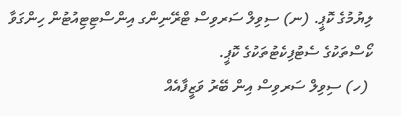ލިޔުމުގެ ކޮޕީ. (ނ) ސިވިލް ސަރވިސް ޓްރޭނިންގ އިންސްޓިޓިއުޓުން ހިންގަވާ ކޯސްތަކުގެ ސެޓުފިކެޓުތަކުގެ ކޮޕީ.
 (ހ) ސިވިލް ސަރވިސް އިން ބޭރު ވަޒީފާއެއް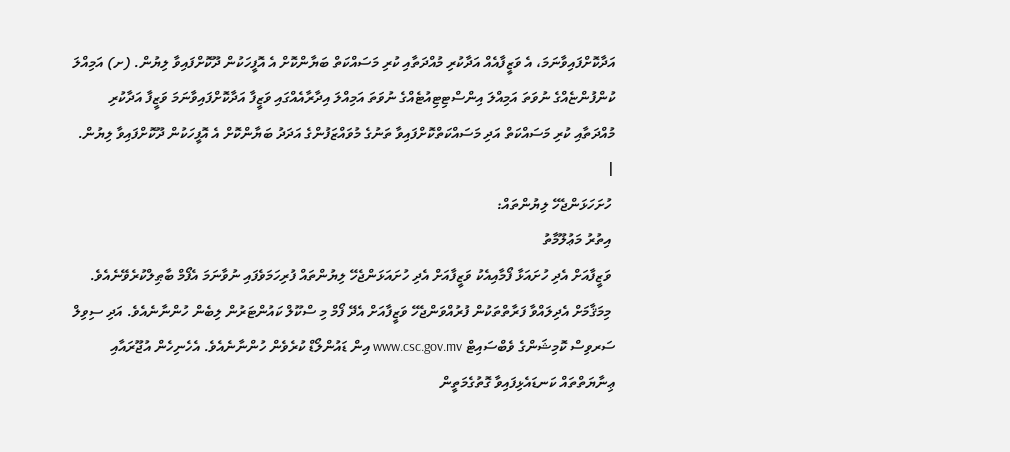އަދާކޮށްފައިވާނަމަ، އެ ވަޒީފާއެއް އަދާކުރި މުއްދަތާއި ކުރި މަސައްކަތް ބަޔާންކޮށް އެ އޮފީހަކުން ދޫކޮށްފައިވާ ލިޔުން. (ށ) އަމިއްލަ ކުންފުންޏެއްގެ ނުވަތަ އަމިއްލަ އިންސްޓިޓިއުޓެއްގެ ނުވަތަ އަމިއްލަ އިދާރާއެއްގައި ވަޒީފާ އަދާކޮށްފައިވާނަމަ ވަޒީފާ އަދާކުރި މުއްދަތާއި ކުރި މަސައްކަތް އަދި މަސައްކަތްކޮށްފައިވާ ތަނުގެ މުވައްޒަފުންގެ އަދަދު ބަޔާންކޮށް އެ އޮފީހަކުން ދޫކޮށްފައިވާ ލިޔުން.  |
 ހުށަހަޅަންޖެހޭ ލިޔުންތައް:
 އިތުރު މަޢުލޫމާތު
 ވަޒީފާއަށް އެދި ހުށައަޅާ ފޯމާއިއެކު ވަޒީފާއަށް އެދި ހުށައަޅަންޖެހޭ ލިޔުންތައް ފުރިހަމަވެފައި ނުވާނަމަ އެފޯމް ބާޠިލްކުރެވޭނެއެވެ.
 މިމަޤާމަށް އެދިލައްވާ ފަރާތްތަކުން ފުރުއްވަންޖެހޭ ވަޒީފާއަށް އެދޭ ފޯމް މި ސްކޫލް ކައުންޓަރުން ލިބެން ހުންނާނެއެވެ. އަދި ސިވިލް ސަރވިސް ކޮމިޝަންގެ ވެބްސައިޓް www.csc.gov.mv އިން ޑައުންލޯޑް ކުރެވެން ހުންނާނެއެވެ. އެހެނިހެން އުޖޫރައާއި ޢިނާޔަތްތައް ކަނޑައެޅިފައިވާ ގޮތުގެމަތީން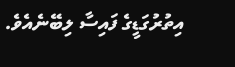އިތުރުގަޑީގެ ފައިސާ ލިބޭނެއެވެ.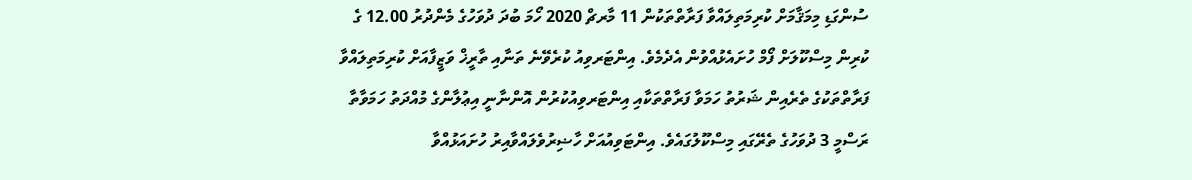ސުންގަޑި މިމަޤާމަށް ކުރިމަތިލައްވާ ފަރާތްތަކުން 11 މާރޗް 2020 ހޯމަ ބުދަ ދުވަހުގެ މެންދުރު 12.00 ގެ ކުރިން މިސްކޫލަށް ފޯމް ހުށައެޅުއްވުން އެދެމެވެ. އިންޓަރވިއު ކުރެވޭނެ ތަނާއި ތާރީޚް ވަޒީފާއަށް ކުރިމަތިލައްވާ ފަރާތްތަކުގެ ތެރެއިން ޝަރުތު ހަމަވާ ފަރާތްތަކާއި އިންޓަރވިއުކުރުން އޮންނާނީ އިޢުލާންގެ މުއްދަތު ހަމަވާތާ ރަސްމީ 3 ދުވަހުގެ ތެރޭގައި މިސްކޫލުގައެވެ. އިންޓަވިއުއަށް ހާޟިރުވެލައްވާއިރު ހުށައަޅުއްވާ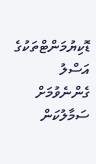ޑޮކިޔުމަންޓްތަކުގެ އަސްލު ގެންނެވުމަށް ސަމާލުކަން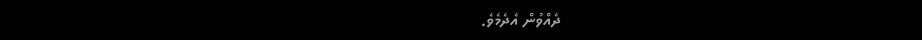ދެއްވުން އެދެމެވެ.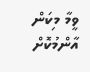ވީމާ މިކަން އާންމުކޮށް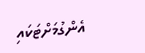އެންގުމަށްޓަކައި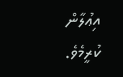އިޢުލާން ކުރީމެވެ.